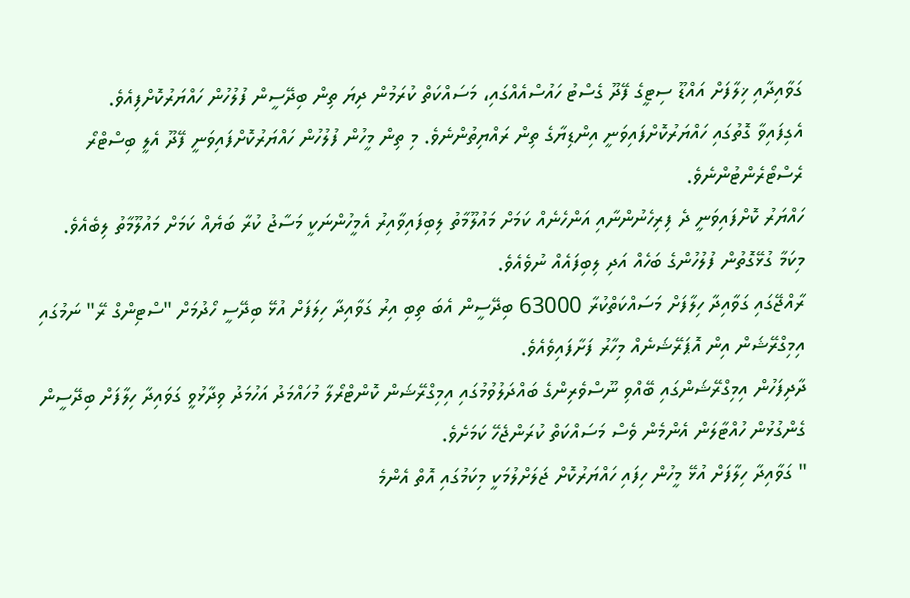ގަވާއިދާއި ޚިލާފަށް އައްޑޫ ސިޓީގެ ފޭދޫ ގެސްޓު ހައުސްއެއްގައި، މަސައްކަތް ކުރަމުން ދިޔަ ތިން ބިދޭސީން ފުލުހުން ހައްޔަރުކޮށްފިއެވެ.
އެގިފައިވާ ގޮތުގައި ހައްޔަރުކޮށްފައިވަނީ އިންޑިޔާގެ ތިން ރައްޔިތުންނެވެ. މި ތިން މީހުން ފުލުހުން ހައްޔަރުކޮށްފައިވަނީ ފޭދޫ އެލީ ބިސްޓްރޯ ރެސްޓޯރެންޓުންނެވެ.
ހައްޔަރު ކޮށްފައިވަނީ ދެ ފިރިހެނުންނާއި އަންހެނެއް ކަމަށް މައުލޫމާތު ލިބިފައިވާއިރު އެމީހުންނަކީ މަސާޖު ކުރާ ބަޔެއް ކަމަށް މައުލޫމާތު ލިބެއެވެ.
މިކަމާ ގުޅޭގޮތުން ފުލުހުންގެ ބަހެއް އަދި ލިބިފައެއް ނުވެއެވެ.
ރާއްޖޭގައި ގަވާއިދާ ހިލާފަށް މަސައްކަތްކުރާ 63000 ބިދޭސީން އެބަ ތިބި އިރު ގަވާއިދާ ހިލަފަށް އުޅޭ ބިދޭސީ ހޯދުމަށް "ސްޓިންގް ރޭ" ނަމުގައި އިމިގްރޭޝަން އިން އޮޕަރޭޝަނެއް މިހާރު ފަށާފައިވެއެވެ.
ދާދިފަހުން އިމިގްރޭޝަންގައި ބޭއްވި ނޫސްވެރިންގެ ބައްދަލުވުމުގައި އިމިގްރޭޝަން ކޮންޓްރޯލާ މުހައްމަދު އަހުމަދު ވިދާޅުވީ ގަވައިދާ ހިލާފަށް ބިދޭސީން ގެންގުޅުން ހުއްޓާލަން އެންމެން ވެސް މަސައްކަތް ކުރަންޖެހޭ ކަމަށެވެ.
" ގަވާއިދާ ހިލާފަށް އުޅޭ މީހުން ހިފައި ހައްޔަރުކޮށް ޖަލަށްލުމަކީ މިކަމުގައި އޮތް އެންމެ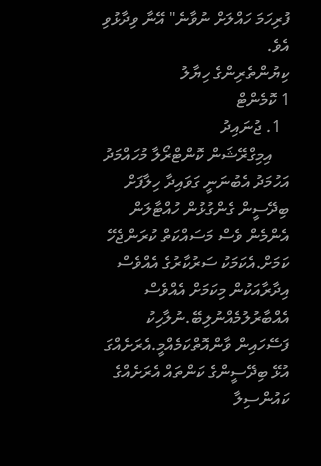ފުރިހަމަ ހައްލަށް ނުވާނެ" އޭނާ ވިދާޅުވި އެވެ.
ކިޔުންތެރިންގެ ހިޔާލު
1 ކޮމެންޓް
  1. ޖުނައިދު
    އިމިގްރޭޝަން ކޮންޓްރޯލާ މުހައްމަދު އަހުމަދު އެބުނަނީ ގަވައިދާ ހިލާފަށް ބިދޭސީން ގެންގުޅުން ހުއްޓާލަން އެންމެން ވެސް މަސައްކަތް ކުރަންޖެހޭ ކަމަށް.އެކަމަކު ސަރުކާރުގެ އެއްވެސް އިދާރާއަކުން މިކަމަށް އެއްވެސް އެއްބާރުލުމެއްނުލިބޭ.ނުލާހިކު ފަސޭހައިން ވާންއޮތްކަމެއްމީ.އެރަށެއްގަ އުޅޭ ބިދޭސީންގެ ކަންތައް އެރަށެއްގެ ކައުންސިލާ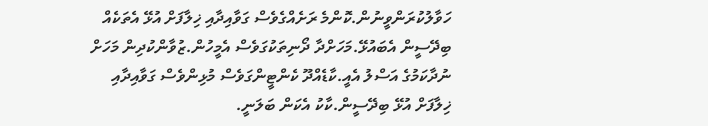ހަވާލުކުރަންވީނުން.ކޮންމެ ރަށެއްގެވެސް ގަވާއިދާއި ޚިލާފަށް އުޅޭ އެތަކެއް ބިދޭސީން އެބައުޅޭ.މަހަށްދާ ދޯނިތަކުގަވެސް އެމީހުން.ޒުވާންކުދިން މަހަށް ނުދާކަމުގެ އަސްލު އެއީ.ކާޑެއްދޫ ކެންޓީންގަވެސް މުޅިންވެސް ގަވާއިދާއި ޚިލާފަށް އުޅޭ ބިދޭސީން.ކާކު އެކަން ބަލަނީ.